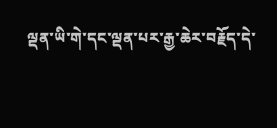ལྡན་ཡི་གེ་དང་ལྡན་པར་རྒྱ་ཆེར་བརྗོད་དེ་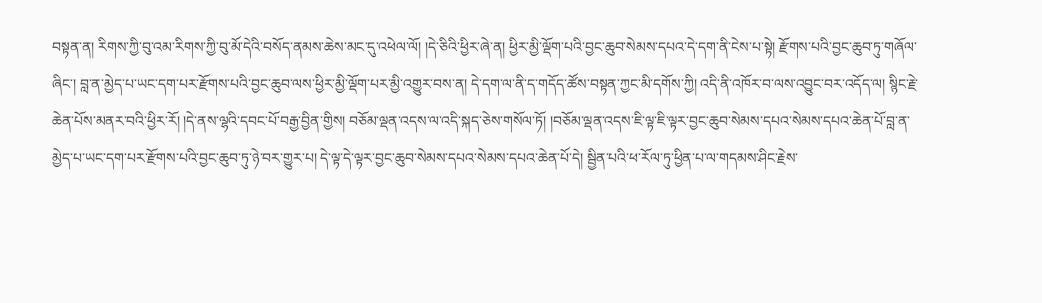བསྟན་ན། རིགས་ཀྱི་བུ་འམ་རིགས་ཀྱི་བུ་མོ་དེའི་བསོད་ནམས་ཆེས་མང་དུ་འཕེལ་ལོ། །དེ་ཅིའི་ཕྱིར་ཞེ་ན། ཕྱིར་མྱི་ལྡོག་པའི་བྱང་ཆུབ་སེམས་དཔའ་དེ་དག་ནི་ངེས་པ་སྟེ། རྫོགས་པའི་བྱང་ཆུབ་ཏུ་གཞོལ་ཞིང་། བླ་ན་མྱེད་པ་ཡང་དག་པར་རྫོགས་པའི་བྱང་ཆུབ་ལས་ཕྱིར་མྱི་ལྡོག་པར་མྱི་འགྱུར་བས་ན། དེ་དག་ལ་ནི་ད་གདོད་ཚོས་བསྟན་ཀྱང་མི་དགོས་ཀྱི། འདི་ནི་འཁོར་བ་ལས་འབྱུང་བར་འདོད་ལ། སྙིང་རྗེ་ཆེན་པོས་མནར་བའི་ཕྱིར་རོ། །དེ་ནས་ལྷའི་དབང་པོ་བརྒྱ་བྱིན་གྱིས། བཅོམ་ལྡན་འདས་ལ་འདི་སྐད་ཅེས་གསོལ་ཏོ། །བཅོམ་ལྡན་འདས་ཇི་ལྟ་ཇི་ལྟར་བྱང་ཆུབ་སེམས་དཔའ་སེམས་དཔའ་ཆེན་པོ་བླ་ན་མྱེད་པ་ཡང་དག་པར་རྫོགས་པའི་བྱང་ཆུབ་ཏུ་ཉེ་བར་གྱུར་པ། དེ་ལྟ་དེ་ལྟར་བྱང་ཆུབ་སེམས་དཔའ་སེམས་དཔའ་ཆེན་པོ་དེ། སྦྱིན་པའི་ཕ་རོལ་ཏུ་ཕྱིན་པ་ལ་གདམས་ཤིང་རྗེས་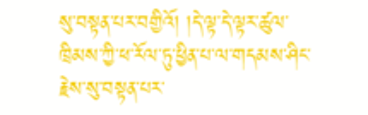སུ་བསྟན་པར་བགྱིའོ། །དེ་ལྟ་དེ་ལྟར་ཚུལ་ཁྲིམས་ཀྱི་ཕ་རོལ་ཏུ་ཕྱིན་པ་ལ་གདམས་ཤིང་རྗེས་སུ་བསྟན་པར་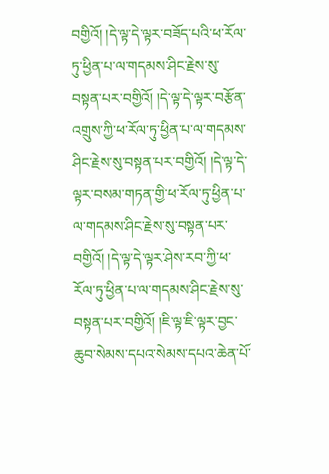བགྱིའོ། །དེ་ལྟ་དེ་ལྟར་བཟོད་པའི་ཕ་རོལ་ཏུ་ཕྱིན་པ་ལ་གདམས་ཤིང་རྗེས་སུ་བསྟན་པར་བགྱིའོ། །དེ་ལྟ་དེ་ལྟར་བརྩོན་འགྲུས་ཀྱི་ཕ་རོལ་ཏུ་ཕྱིན་པ་ལ་གདམས་ཤིང་རྗེས་སུ་བསྟན་པར་བགྱིའོ། །དེ་ལྟ་དེ་ལྟར་བསམ་གཏན་གྱི་ཕ་རོལ་ཏུ་ཕྱིན་པ་ལ་གདམས་ཤིང་རྗེས་སུ་བསྟན་པར་བགྱིའོ། །དེ་ལྟ་དེ་ལྟར་ཤེས་རབ་ཀྱི་ཕ་རོལ་ཏུ་ཕྱིན་པ་ལ་གདམས་ཤིང་རྗེས་སུ་བསྟན་པར་བགྱིའོ། །ཇི་ལྟ་ཇི་ལྟར་བྱང་ཆུབ་སེམས་དཔའ་སེམས་དཔའ་ཆེན་པོ་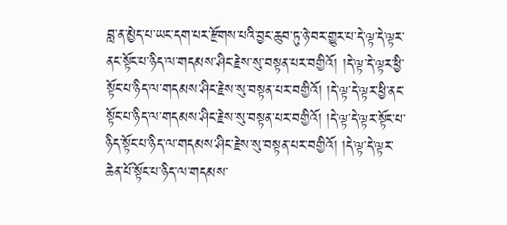བླ་ན་མྱེད་པ་ཡང་དག་པར་རྫོགས་པའི་བྱང་ཆུབ་ཏུ་ཉེ་བར་གྱུར་པ་དེ་ལྟ་དེ་ལྟར་ནང་སྟོང་པ་ཉིད་ལ་གདམས་ཤིང་རྗེས་སུ་བསྟན་པར་བགྱིའོ། །དེ་ལྟ་དེ་ལྟར་ཕྱི་སྟོང་པ་ཉིད་ལ་གདམས་ཤིང་རྗེས་སུ་བསྟན་པར་བགྱིའོ། །དེ་ལྟ་དེ་ལྟར་ཕྱི་ནང་སྟོང་པ་ཉིད་ལ་གདམས་ཤིང་རྗེས་སུ་བསྟན་པར་བགྱིའོ། །དེ་ལྟ་དེ་ལྟར་སྟོང་པ་ཉིད་སྟོང་པ་ཉིད་ལ་གདམས་ཤིང་རྗེས་སུ་བསྟན་པར་བགྱིའོ། །དེ་ལྟ་དེ་ལྟར་ཆེན་པོ་སྟོང་པ་ཉིད་ལ་གདམས་